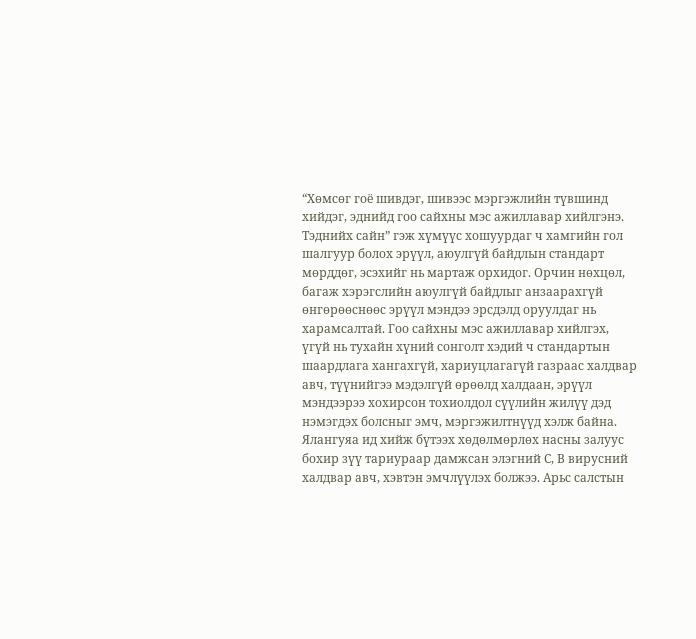“Хөмсөг гоё шивдэг, шивээс мэргэжлийн түвшинд хийдэг, эднийд гоо сайхны мэс ажиллавар хийлгэнэ. Тэднийх сайн” гэж хүмүүс хошуурдаг ч хамгийн гол шалгуур болох эрүүл, аюулгүй байдлын стандарт мөрддөг, эсэхийг нь мартаж орхидог. Орчин нөхцөл, багаж хэрэгслийн аюулгүй байдлыг анзаарахгүй өнгөрөөснөөс эрүүл мэндээ эрсдэлд оруулдаг нь харамсалтай. Гоо сайхны мэс ажиллавар хийлгэх, үгүй нь тухайн хүний сонголт хэдий ч стандартын шаардлага хангахгүй, хариуцлагагүй газраас халдвар авч, түүнийгээ мэдэлгүй өрөөлд халдаан, эрүүл мэндээрээ хохирсон тохиолдол сүүлийн жилүү дэд нэмэгдэх болсныг эмч, мэргэжилтнүүд хэлж байна. Ялангуяа ид хийж бүтээх хөдөлмөрлөх насны залуус бохир зүү тариураар дамжсан элэгний С, В вирусний халдвар авч, хэвтэн эмчлүүлэх болжээ. Арьс салстын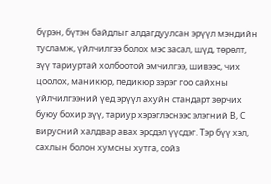бүрэн, бүтэн байдлыг алдагдуулсан эрүүл мэндийн тусламж, үйлчилгээ болох мэс засал, шүд, төрөлт, зүү тариуртай холбоотой эмчилгээ, шивээс, чих цоолох, маникюр, педикюр зэрэг гоо сайхны үйлчилгээний үед эрүүл ахуйн стандарт зөрчих буюу бохир зүү, тариур хэрэглэснээс элэгний В, С вирусний халдвар авах эрсдэл үүсдэг. Тэр бүү хэл, сахлын болон хумсны хутга, сойз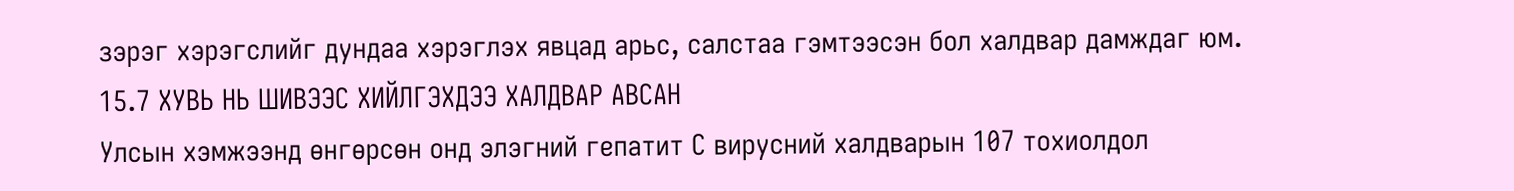зэрэг хэрэгслийг дундаа хэрэглэх явцад арьс, салстаа гэмтээсэн бол халдвар дамждаг юм.
15.7 ХУВЬ НЬ ШИВЭЭС ХИЙЛГЭХДЭЭ ХАЛДВАР АВСАН
Улсын хэмжээнд өнгөрсөн онд элэгний гепатит С вирусний халдварын 107 тохиолдол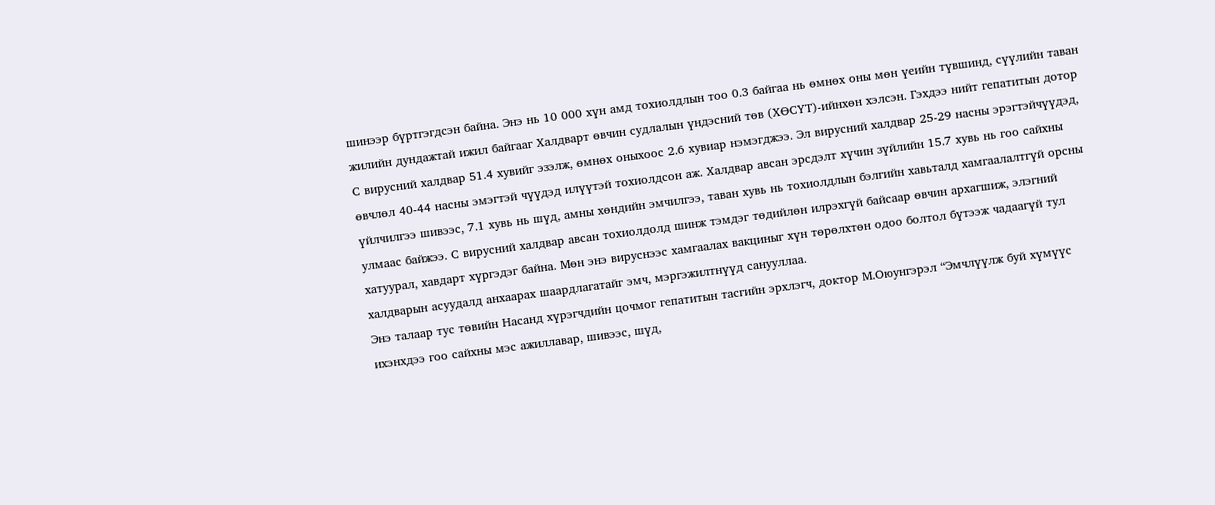шинээр бүртгэгдсэн байна. Энэ нь 10 000 хүн амд тохиолдлын тоо 0.3 байгаа нь өмнөх оны мөн үеийн түвшинд, сүүлийн таван жилийн дундажтай ижил байгааг Халдварт өвчин судлалын үндэсний төв (ХӨСҮТ)-ийнхөн хэлсэн. Гэхдээ нийт гепатитын дотор С вирусний халдвар 51.4 хувийг эзэлж, өмнөх оныхоос 2.6 хувиар нэмэгджээ. Эл вирусний халдвар 25-29 насны эрэгтэйчүүдэд, өвчлөл 40-44 насны эмэгтэй чүүдэд илүүтэй тохиолдсон аж. Халдвар авсан эрсдэлт хүчин зүйлийн 15.7 хувь нь гоо сайхны үйлчилгээ шивээс, 7.1 хувь нь шүд, амны хөндийн эмчилгээ, таван хувь нь тохиолдлын бэлгийн хавьталд хамгаалалтгүй орсны улмаас байжээ. С вирусний халдвар авсан тохиолдолд шинж тэмдэг төдийлөн илрэхгүй байсаар өвчин архагшиж, элэгний хатуурал, хавдарт хүргэдэг байна. Мөн энэ вируснээс хамгаалах вакциныг хүн төрөлхтөн одоо болтол бүтээж чадаагүй тул халдварын асуудалд анхаарах шаардлагатайг эмч, мэргэжилтнүүд санууллаа.
Энэ талаар тус төвийн Насанд хүрэгчдийн цочмог гепатитын тасгийн эрхлэгч, доктор М.Оюунгэрэл “Эмчлүүлж буй хүмүүс ихэнхдээ гоо сайхны мэс ажиллавар, шивээс, шүд,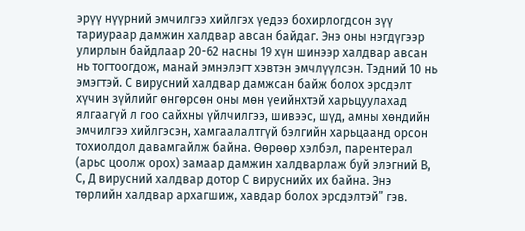эрүү нүүрний эмчилгээ хийлгэх үедээ бохирлогдсон зүү тариураар дамжин халдвар авсан байдаг. Энэ оны нэгдүгээр улирлын байдлаар 20-62 насны 19 хүн шинээр халдвар авсан нь тогтоогдож, манай эмнэлэгт хэвтэн эмчлүүлсэн. Тэдний 10 нь эмэгтэй. С вирусний халдвар дамжсан байж болох эрсдэлт хүчин зүйлийг өнгөрсөн оны мөн үеийнхтэй харьцуулахад ялгаагүй л гоо сайхны үйлчилгээ, шивээс, шүд, амны хөндийн эмчилгээ хийлгэсэн, хамгаалалтгүй бэлгийн харьцаанд орсон тохиолдол давамгайлж байна. Өөрөөр хэлбэл, парентерал (арьс цоолж орох) замаар дамжин халдварлаж буй элэгний В, С, Д вирусний халдвар дотор С вируснийх их байна. Энэ төрлийн халдвар архагшиж, хавдар болох эрсдэлтэй” гэв.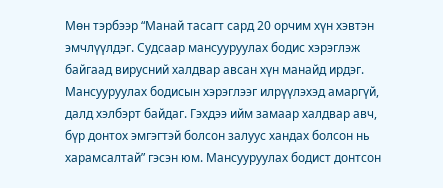Мөн тэрбээр “Манай тасагт сард 20 орчим хүн хэвтэн эмчлүүлдэг. Судсаар мансууруулах бодис хэрэглэж байгаад вирусний халдвар авсан хүн манайд ирдэг. Мансууруулах бодисын хэрэглээг илрүүлэхэд амаргүй, далд хэлбэрт байдаг. Гэхдээ ийм замаар халдвар авч, бүр донтох эмгэгтэй болсон залуус хандах болсон нь харамсалтай” гэсэн юм. Мансууруулах бодист донтсон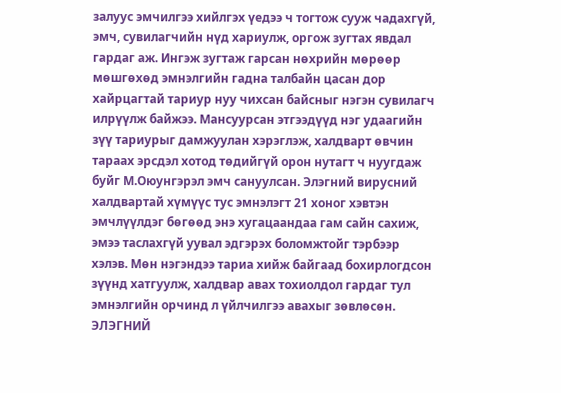залуус эмчилгээ хийлгэх үедээ ч тогтож сууж чадахгүй, эмч, сувилагчийн нүд хариулж, оргож зугтах явдал гардаг аж. Ингэж зугтаж гарсан нөхрийн мөрөөр мөшгөхөд эмнэлгийн гадна талбайн цасан дор хайрцагтай тариур нуу чихсан байсныг нэгэн сувилагч илрүүлж байжээ. Мансуурсан этгээдүүд нэг удаагийн зүү тариурыг дамжуулан хэрэглэж, халдварт өвчин тараах эрсдэл хотод төдийгүй орон нутагт ч нуугдаж буйг М.Оюунгэрэл эмч сануулсан. Элэгний вирусний халдвартай хүмүүс тус эмнэлэгт 21 хоног хэвтэн эмчлүүлдэг бөгөөд энэ хугацаандаа гам сайн сахиж, эмээ таслахгүй уувал эдгэрэх боломжтойг тэрбээр хэлэв. Мөн нэгэндээ тариа хийж байгаад бохирлогдсон зүүнд хатгуулж, халдвар авах тохиолдол гардаг тул эмнэлгийн орчинд л үйлчилгээ авахыг зөвлөсөн.
ЭЛЭГНИЙ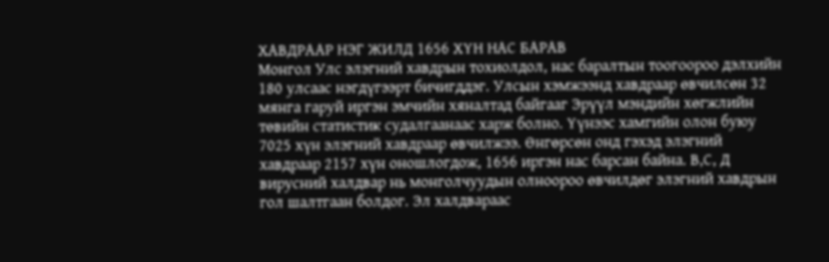ХАВДРААР НЭГ ЖИЛД 1656 ХҮН НАС БАРАВ
Монгол Улс элэгний хавдрын тохиолдол, нас баралтын тоогоороо дэлхийн 180 улсаас нэгдүгээрт бичигддэг. Улсын хэмжээнд хавдраар өвчилсөн 32 мянга гаруй иргэн эмчийн хяналтад байгааг Эрүүл мэндийн хөгжлийн төвийн статистик судалгаанаас харж болно. Үүнээс хамгийн олон буюу 7025 хүн элэгний хавдраар өвчилжээ. Өнгөрсөн онд гэхэд элэгний хавдраар 2157 хүн оношлогдож, 1656 иргэн нас барсан байна. В,С, Д вирусний халдвар нь монголчуудын олноороо өвчилдөг элэгний хавдрын гол шалтгаан болдог. Эл халдвараас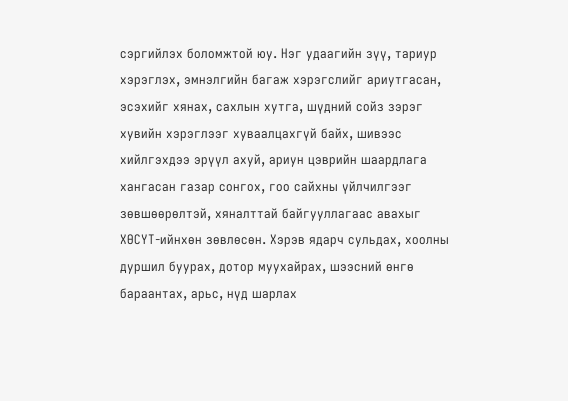сэргийлэх боломжтой юу. Нэг удаагийн зүү, тариур хэрэглэх, эмнэлгийн багаж хэрэгслийг ариутгасан, эсэхийг хянах, сахлын хутга, шүдний сойз зэрэг хувийн хэрэглээг хуваалцахгүй байх, шивээс хийлгэхдээ эрүүл ахуй, ариун цэврийн шаардлага хангасан газар сонгох, гоо сайхны үйлчилгээг зөвшөөрөлтэй, хяналттай байгууллагаас авахыг ХӨСҮТ-ийнхөн зөвлөсөн. Хэрэв ядарч сульдах, хоолны дуршил буурах, дотор муухайрах, шээсний өнгө бараантах, арьс, нүд шарлах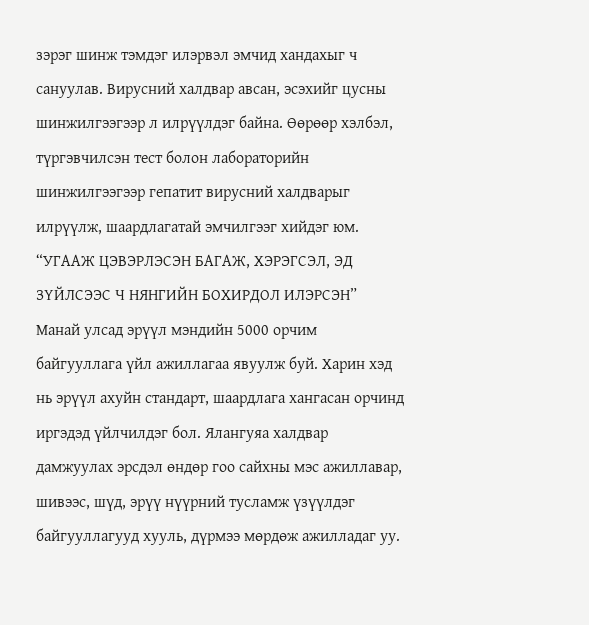зэрэг шинж тэмдэг илэрвэл эмчид хандахыг ч сануулав. Вирусний халдвар авсан, эсэхийг цусны шинжилгээгээр л илрүүлдэг байна. Өөрөөр хэлбэл, түргэвчилсэн тест болон лабораторийн шинжилгээгээр гепатит вирусний халдварыг илрүүлж, шаардлагатай эмчилгээг хийдэг юм.
“УГААЖ ЦЭВЭРЛЭСЭН БАГАЖ, ХЭРЭГСЭЛ, ЭД ЗҮЙЛСЭЭС Ч НЯНГИЙН БОХИРДОЛ ИЛЭРСЭН”
Манай улсад эрүүл мэндийн 5000 орчим байгууллага үйл ажиллагаа явуулж буй. Харин хэд нь эрүүл ахуйн стандарт, шаардлага хангасан орчинд иргэдэд үйлчилдэг бол. Ялангуяа халдвар дамжуулах эрсдэл өндөр гоо сайхны мэс ажиллавар, шивээс, шүд, эрүү нүүрний тусламж үзүүлдэг байгууллагууд хууль, дүрмээ мөрдөж ажилладаг уу.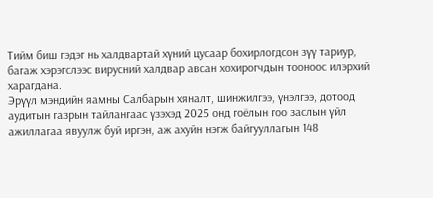Тийм биш гэдэг нь халдвартай хүний цусаар бохирлогдсон зүү тариур, багаж хэрэгслээс вирусний халдвар авсан хохирогчдын тооноос илэрхий харагдана.
Эрүүл мэндийн яамны Салбарын хяналт, шинжилгээ, үнэлгээ, дотоод аудитын газрын тайлангаас үзэхэд 2025 онд гоёлын гоо заслын үйл ажиллагаа явуулж буй иргэн, аж ахуйн нэгж байгууллагын 148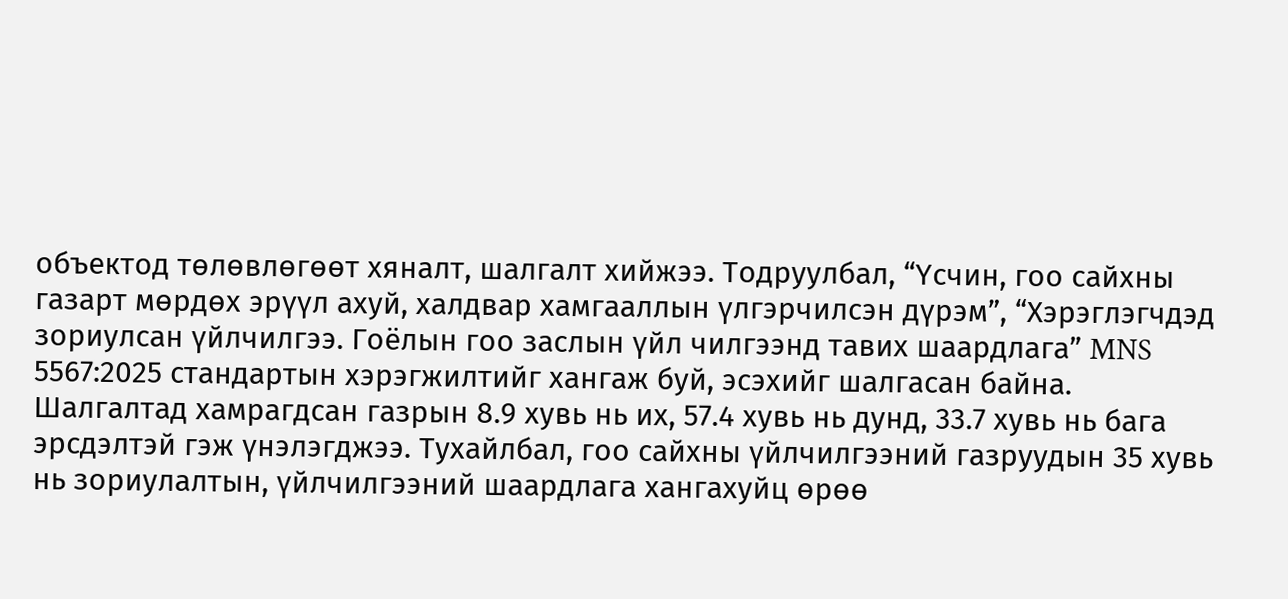объектод төлөвлөгөөт хяналт, шалгалт хийжээ. Тодруулбал, “Үсчин, гоо сайхны газарт мөрдөх эрүүл ахуй, халдвар хамгааллын үлгэрчилсэн дүрэм”, “Хэрэглэгчдэд зориулсан үйлчилгээ. Гоёлын гоо заслын үйл чилгээнд тавих шаардлага” MNS 5567:2025 стандартын хэрэгжилтийг хангаж буй, эсэхийг шалгасан байна.
Шалгалтад хамрагдсан газрын 8.9 хувь нь их, 57.4 хувь нь дунд, 33.7 хувь нь бага эрсдэлтэй гэж үнэлэгджээ. Тухайлбал, гоо сайхны үйлчилгээний газруудын 35 хувь нь зориулалтын, үйлчилгээний шаардлага хангахуйц өрөө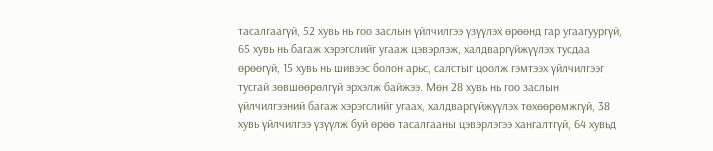тасалгаагүй, 52 хувь нь гоо заслын үйлчилгээ үзүүлэх өрөөнд гар угаагуургүй, 65 хувь нь багаж хэрэгслийг угааж цэвэрлэж, халдваргүйжүүлэх тусдаа өрөөгүй, 15 хувь нь шивээс болон арьс, салстыг цоолж гэмтээх үйлчилгээг тусгай зөвшөөрөлгүй эрхэлж байжээ. Мөн 28 хувь нь гоо заслын үйлчилгээний багаж хэрэгслийг угаах, халдваргүйжүүлэх төхөөрөмжгүй, 38 хувь үйлчилгээ үзүүлж буй өрөө тасалгааны цэвэрлэгээ хангалтгүй, 64 хувьд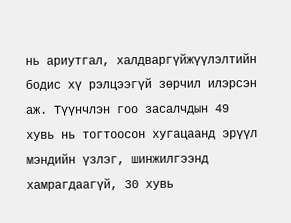нь ариутгал, халдваргүйжүүлэлтийн бодис хү рэлцээгүй зөрчил илэрсэн аж. Түүнчлэн гоо засалчдын 49 хувь нь тогтоосон хугацаанд эрүүл мэндийн үзлэг, шинжилгээнд хамрагдаагүй, 30 хувь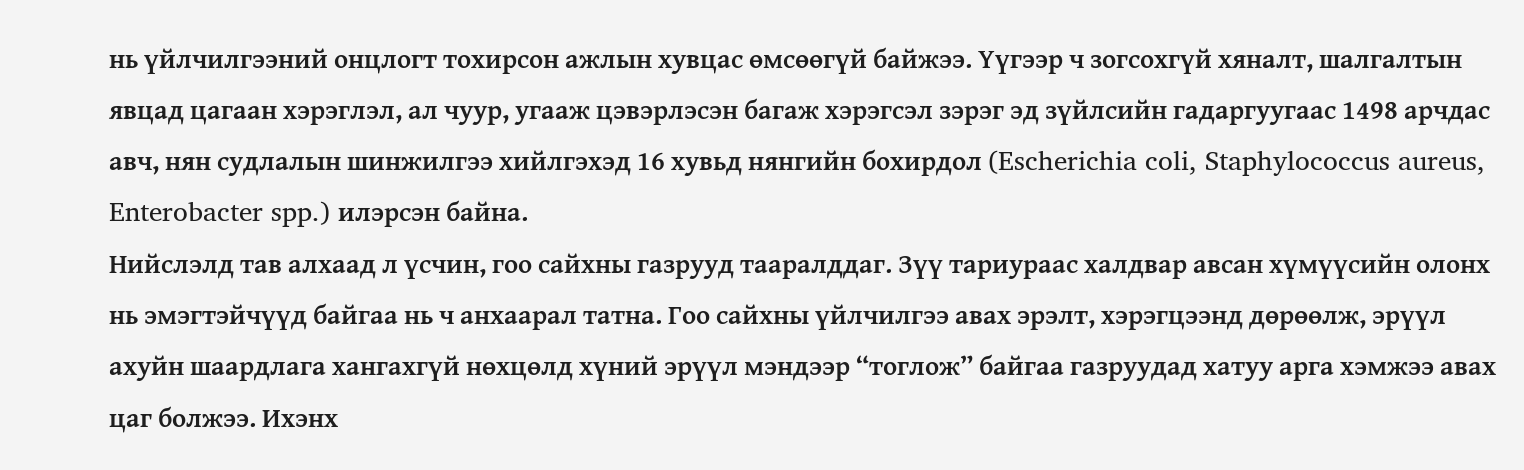нь үйлчилгээний онцлогт тохирсон ажлын хувцас өмсөөгүй байжээ. Үүгээр ч зогсохгүй хяналт, шалгалтын явцад цагаан хэрэглэл, ал чуур, угааж цэвэрлэсэн багаж хэрэгсэл зэрэг эд зүйлсийн гадаргуугаас 1498 арчдас авч, нян судлалын шинжилгээ хийлгэхэд 16 хувьд нянгийн бохирдол (Escherichia coli, Staphylococcus aureus, Enterobacter spp.) илэрсэн байна.
Нийслэлд тав алхаад л үсчин, гоо сайхны газрууд тааралддаг. Зүү тариураас халдвар авсан хүмүүсийн олонх нь эмэгтэйчүүд байгаа нь ч анхаарал татна. Гоо сайхны үйлчилгээ авах эрэлт, хэрэгцээнд дөрөөлж, эрүүл ахуйн шаардлага хангахгүй нөхцөлд хүний эрүүл мэндээр “тоглож” байгаа газруудад хатуу арга хэмжээ авах цаг болжээ. Ихэнх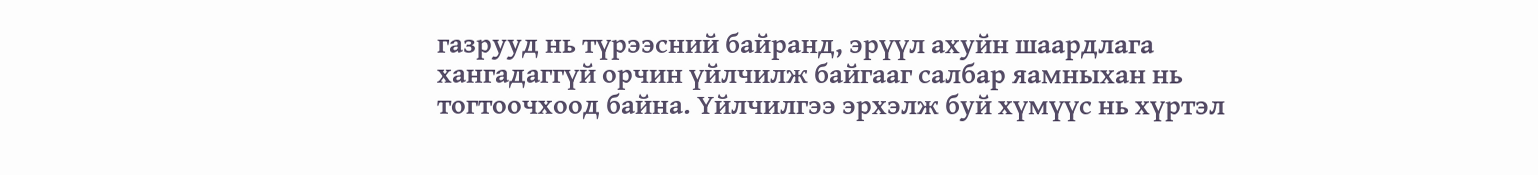газрууд нь түрээсний байранд, эрүүл ахуйн шаардлага хангадаггүй орчин үйлчилж байгааг салбар яамныхан нь тогтоочхоод байна. Үйлчилгээ эрхэлж буй хүмүүс нь хүртэл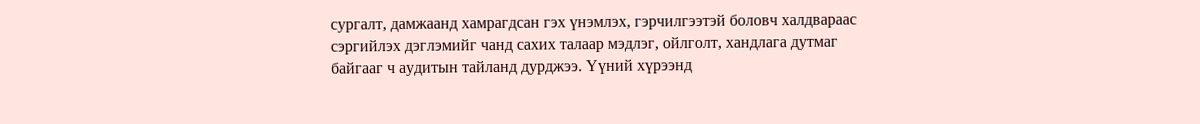сургалт, дамжаанд хамрагдсан гэх үнэмлэх, гэрчилгээтэй боловч халдвараас сэргийлэх дэглэмийг чанд сахих талаар мэдлэг, ойлголт, хандлага дутмаг байгааг ч аудитын тайланд дурджээ. Үүний хүрээнд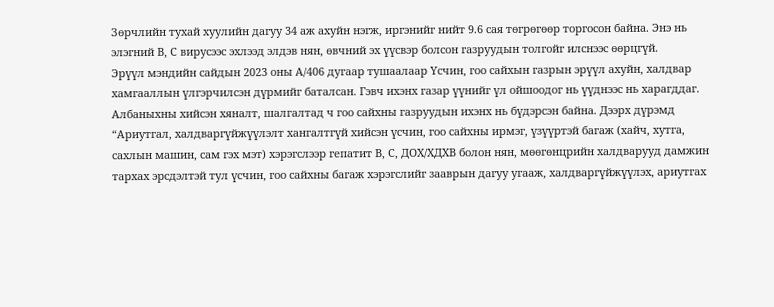Зөрчлийн тухай хуулийн дагуу 34 аж ахуйн нэгж, иргэнийг нийт 9.6 сая төгрөгөөр торгосон байна. Энэ нь элэгний В, С вирусээс эхлээд элдэв нян, өвчний эх үүсвэр болсон газруудын толгойг илснээс өөрцгүй.
Эрүүл мэндийн сайдын 2023 оны А/406 дугаар тушаалаар Үсчин, гоо сайхын газрын эрүүл ахуйн, халдвар хамгааллын үлгэрчилсэн дүрмийг баталсан. Гэвч ихэнх газар үүнийг үл ойшоодог нь үүднээс нь харагддаг. Албаныхны хийсэн хяналт, шалгалтад ч гоо сайхны газруудын ихэнх нь бүдэрсэн байна. Дээрх дүрэмд “Ариутгал, халдваргүйжүүлэлт хангалтгүй хийсэн үсчин, гоо сайхны ирмэг, үзүүртэй багаж (хайч, хутга, сахлын машин, сам гэх мэт) хэрэгслээр гепатит В, С, ДОХ/ХДХВ болон нян, мөөгөнцрийн халдварууд дамжин тархах эрсдэлтэй тул үсчин, гоо сайхны багаж хэрэгслийг зааврын дагуу угааж, халдваргүйжүүлэх, ариутгах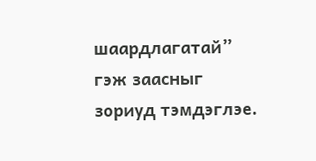шаардлагатай” гэж заасныг зориуд тэмдэглэе.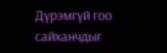Дүрэмгүй гоо сайханчдыг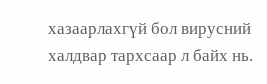хазаарлахгүй бол вирусний халдвар тархсаар л байх нь.